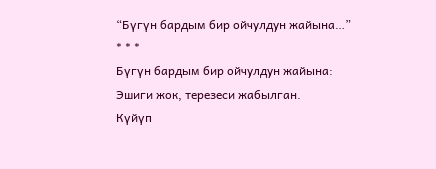“Бүгүн бардым бир ойчулдун жайына…”
* * *
Бүгүн бардым бир ойчулдун жайына:
Эшиги жок, терезеси жабылган.
Күйүп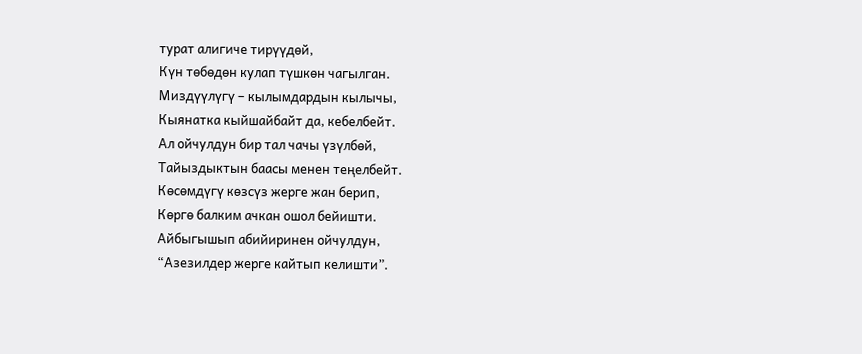турат алигиче тирүүдөй,
Күн төбөдөн кулап түшкөн чагылган.
Миздүүлүгү – кылымдардын кылычы,
Кыянатка кыйшайбайт да, кебелбейт.
Ал ойчулдун бир тал чачы үзүлбөй,
Тайыздыктын баасы менен теңелбейт.
Көсөмдүгү көзсүз жерге жан берип,
Көргө балким ачкан ошол бейишти.
Айбыгышып абийиринен ойчулдун,
“Азезилдер жерге кайтып келишти”.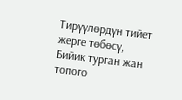Тирүүлөрдүн тийет жерге төбөсү,
Бийик турган жан топого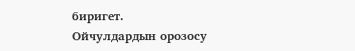биригет.
Ойчулдардын орозосу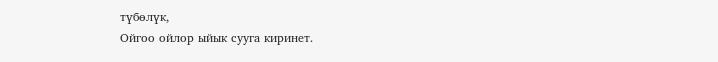түбөлүк,
Ойгоо ойлор ыйык сууга киринет.